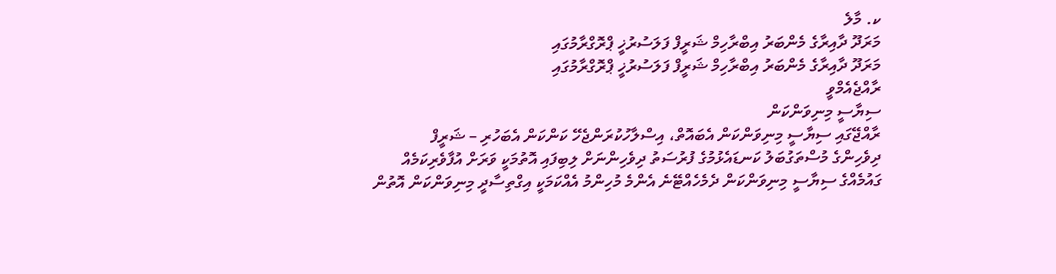ކ. މާލެ
މަރަދޫ ދާއިރާގެ މެންބަރު އިބްރާހިމް ޝަރީފް ފަލަސުރުޚީ ޕްރޮގްރާމުގައި
މަރަދޫ ދާއިރާގެ މެންބަރު އިބްރާހިމް ޝަރީފް ފަލަސުރުޚީ ޕްރޮގްރާމުގައި
ރާއްޖެއެމްވީ
ސިޔާސީ މިނިވަންކަން
ރާއްޖޭގައި ސިޔާސީ މިނިވަންކަން އެބައޮތް، އިސްލާހުކުރަންޖެހޭ ކަންކަން އެބަހުރި – ޝަރީފް
ދިވެހިންގެ މުސްތަގުބަލު ކަނޑައެޅުމުގެ ފުރުސަތު ދިވެހިންނަށް ލިބިފައި އޮތުމަކީ ވަރަށް އުފާވެރިކަމެއް
ގައުމެއްގެ ސިޔާސީ މިނިވަންކަން ދެމެހެއްޓޭނެ އެންމެ މުހިންމު އެއްކަމަކީ އިގްތިސާދީ މިނިވަންކަން އޮތުން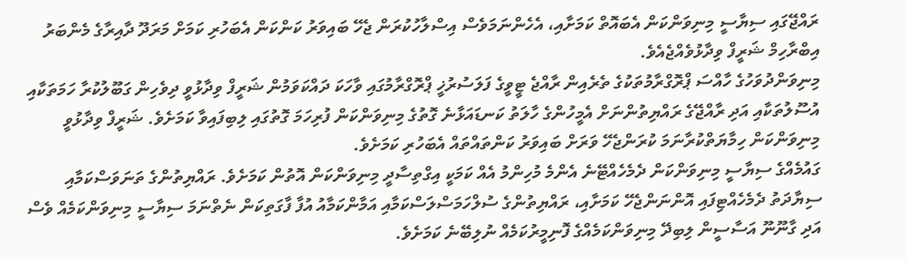ރައްޖޭގައި ސިޔާސީ މިނިވަންކަން އެބައޮތް ކަމަށާއި، އެހެންނަމަވެސް އިސްލާހުކުރަން ޖެހޭ ބައިވަރު ކަންކަން އެބަހުރި ކަމަށް މަރަދޫ ދާއިރާގެ މެންބަރު އިބްރާހިމް ޝަރީފް ވިދާޅުވެއްޖެއެވެ.
މިނިވަންދުވަހުގެ ހާއްސަ ޕްރޮގްރާމުތަކުގެ ތެރެއިން ރާއްޖެ ޓީވީގެ ފަލަސުރުޚީ ޕްރޮގްރާމުގައި ވާހަކަ ދައްކަވަމުން ޝަރީފް ވިދާޅުވީ ދިވެހިން ގަބޫލުކުރާ ހަމަތަކާއި އުސޫލުތަކާއި އަދި ރާއްޖޭގެ ރައްޔިތުންނަށް އެމީހުންގެ ހާލަތު ކަނޑައަޅާނެ ގޮތުގެ މިނިވަންކަން ފުރިހަމަ ގޮތުގައި ލިބިފައިވާ ކަމަށެވެ. ޝަރީފް ވިދާޅުވީ މިނިވަންކަން ހިމާޔަތްކުރާނަމަ ކުރަންޖެހޭ ވަރަށް ބައިވަރު ކަންތައްތައް އެބަހުރި ކަމަށެވެ.
ގައުމެއްގެ ސިޔާސީ މިނިވަންކަން ދެމެހެއްޓޭނެ އެންމެ މުހިންމު އެއް ކަމަކީ އިގްތިސާދީ މިނިވަންކަން އޮތުން ކަމަށެވެ. ރައްޔިތުންގެ ތަނަވަސްކަމާއި ސިޔާދަތު ދެމެހެއްޓިފައި އޮންނަންޖެހޭ ކަމަށާއި، ރައްޔިތުންގެ ސުލްހަމަސްލަސްކަމާއި އަމާންކަމާއު އުފާ ފާގަތިކަން ނެތްނަމަ ސިޔާސީ މިނިވަންކަމެއް ވެސް އަދި ގާނޫނޫ އަސާސީން ލިބިދޭ މިނިވަންކަމެއްގެ ފޮނިމީރުކަމެއް ނުލިބޭނެ ކަމަށެވެ.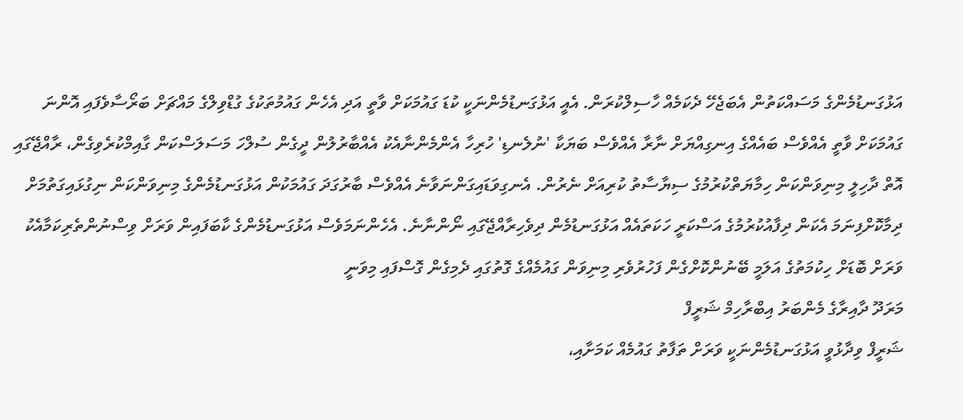އަޅުގަނޑުމެންގެ މަސައްކަތުން އެބަޖެހޭ ދެކަމެއް ހާސިލްކުރަން. އެއީ އަޅުގަނޑުމެންނަކީ ކުޑަ ގައުމަކަށް ވާތީ އަދި އެހެން ގައުމުތަކުގެ ގުޑްވިލްގެ މައްޗަށް ބަރޯސާވެފައި އޮންނަ ގައުމަކަށް ވާތީ އެއްވެސް ބައެއްގެ އިނގިއްޔަށް ނާރާ އެއްވެސް ބަޔަކާ 'ނުލެނޑި' ހުރިހާ އެންމެންނާއެކު އެއްބާރުލުން ދީގެން ސުލްހަ މަސަލަސްކަން ގާއިމްކުރެވިގެން، ރާއްޖޭގައި އޮތް ދާހިލީ މިނިވަންކަން ހިމާޔަތްކުރުމުގެ ސިޔާސާތު ކުރިއަށް ނެރުން. އެނގިވަޑައިގަންނަވާނެ އެއްވެސް ބާރުގަދަ ގައުމަކުން އަޅުގަނޑުމެންގެ މިނިވަންކަން ނިގުޅައިގަތުމަށް ދިމާކޮށްފިނަމަ އެކަން ދިފާއުކުރުމުގެ އަސްކަރީ ހަކަތައެއް އަޅުގަނޑުމެން ދިވެހިރާއްޖޭގައި ނޯންނާނެ. އެހެންނަމަވެސް އަޅުގަނޑުމެންގެ ކާބަފައިން ވަރަށް ވިސްނުންތެރިކަމާއެކު ވަރަށް ބޮޑަށް ހިކުމަތުގެ އަލަމީ ބޭނުންކޮށްގެން ފަހުރުވެރި މިނިވަން ގައުމެއްގެ ގޮތުގައި ދެމިގެން ގޮސްފައި މިވަނީ
މަރަދޫ ދާއިރާގެ މެންބަރު އިބްރާހިމް ޝަރީފް
ޝަރީފް ވިދާޅުވީ އަޅުގަނޑުމެންނަކީ ވަރަށް ތަފާތު ގައުމެއް ކަމަށާއި،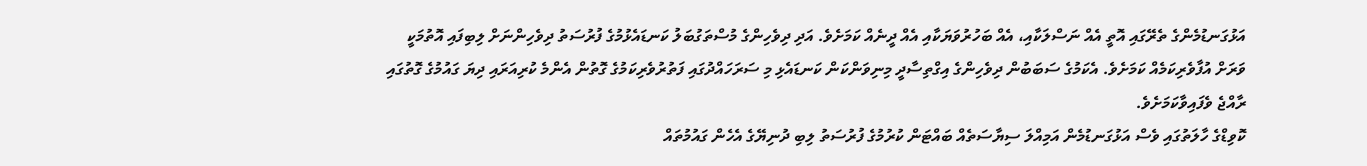އަޅުގަނޑުމެންގެ ތެރޭގައި އޮތީ އެއް ނަސްލަކާއި، އެއް ބަހުރުވަޔަކާއި އެއް ދީނެއް ކަމަށެވެ. އަދި ދިވެހިންގެ މުސްތަގުބަލު ކަނޑައެޅުމުގެ ފުރުސަތު ދިވެހިންނަށް ލިބިފައި އޮތުމަކީ ވަރަށް އުފާވެރިކަމެއް ކަމަށެވެ. އެކަމުގެ ސަބަބުން ދިވެހިންގެ އިގްތިސާދީ މިނިވަންކަން ކަނޑައެޅި މި ސަރަހައްދުގައި ފަތުރުވެރިކަމުގެ ގޮތުން އެންމެ ކުރިއަރައި ދިޔަ ގައުމުގެ ގޮތުގައި ރާއްޖެ ވެފައިވާކަމަށެވެ.
ކޮވިޑްގެ ހާލަތުގައި ވެސް އަޅުގަނޑުމެން އަމިއްލަ ސިޔާސަތެއް ބައްޓަން ކުރުމުގެ ފުރުސަތު ލިބި ދުނިޔޭގެ އެހެން ގައުމުތައް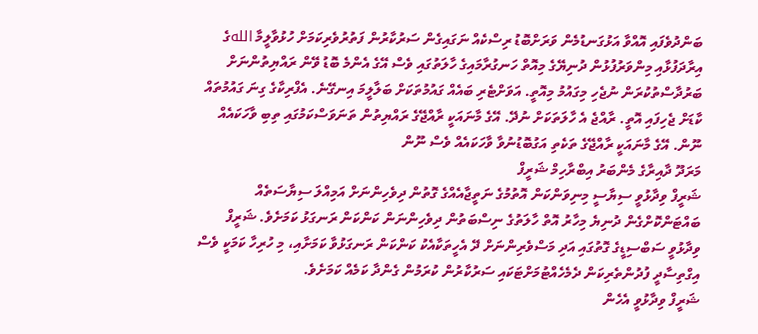ބަންދުވެފައި އޮއްވާ އަޅުގަނޑުމެން ވަރަށްބޮޑު ރިސްކެއް ނަގައިގެން ސަރުކާރުން ފަތުރުވެރިކަމަށް ހުޅުވާލީމާ اللهގެ އިރާދަފުޅާއި މިންވަރުފުޅުން ދުނިޔޭގެ މިއޮތް ހަނގުރާމައިގެ ހާލަތުގައި ވެސް އޭގެ އެންމެ ބޮޑު ވޭން ރައްޔިތުންނަށް ބަރުދާސްތުކުރަން ނުޖެހި މިގައުމު މިއޮތީ. އަވަށްޓެރި ބައެއް ގައުމުތަކަށް ބަލާލީމަ އިނގޭނެ. އެފްރިކާގެ ގިނަ ގައުމުތައް ކާޑަށް ޖެހިފައި އޮތީ. ރާއްޖެ އެ ހާލަތަކަށް ނުދޭ. އޭގެ މާނައަކީ ރާއްޖޭގެ ރައްޔިތުން ތަނަވަސްކަމުގައި ތިބި ވާހަކައެއް ނޫން. އޭގެ މާނައަކީ ރާއްޖޭގެ ތަކެތި އަގުބޮޑުނުވާ ވާހަކައެއް ވެސް ނޫން
މަރަދޫ ދާއިރާގެ މެންބަރު އިބްރާހިމް ޝަރީފް
ޝަރީފް ވިދާޅުވީ ސިޔާސީ މިނިވަންކަން އޮތުމުގެ ނަތީޖާއެއްގެ ގޮތުން ދިވެހިންނަށް އަމިއްލަ ސިޔާސަތެއް ބައްޓަންކޮށްގެން ދުނިޔެ މިހާރު އޮތް ހާލަތުގެ ނިސްބަތުން ދިވެހިންނަން ކަންކަން ރަނގަޅު ކަމަށެވެ. ޝަރީފް ވިދާޅުވީ ސަބްސިޑީގެ ގޮތުގައި އަދި މަސްވެރިންނަށް ދޭ އެހީތަކާއެކު ކަންކަން ރަނގަޅުވާ ކަމަށާއި، މި ހުރިހާ ކަމަކީ ވެސް އިގްތިސާދީ ފުދުންތެރިކަން ދެމެހެއްޓުމަށްޓަކައި ސަރުކާރުން ކުރަމުން ގެންދާ ކަމެއް ކަމަށެވެ.
ޝަރީފް ވިދާޅުވީ އެހެން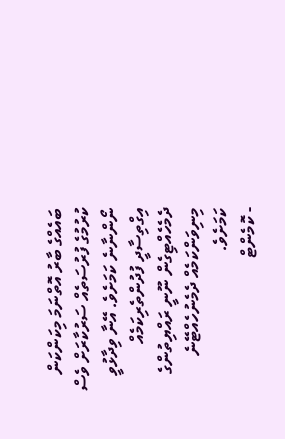ބައެއްގެ ބާރު އޮތްނަމަ މިކަންކަން ކުރުމުގެ ފުރުސަތެއް ސަރުކާރަށް ވެސް ނޯންނާނެ ކަމަށެވެ. އޭނާ ވިދާޅުވީ އިގްތިސާދީ ފުދުންތެރިކަމެއް ދެމެހެއްޓިގެން ނޫނީ ރައްޔިތުންގެ މިނިވަންކަމެއް ދެމެނުހެއްޓޭނެ ކަމަށެވެ.
- ކޮމެންޓް